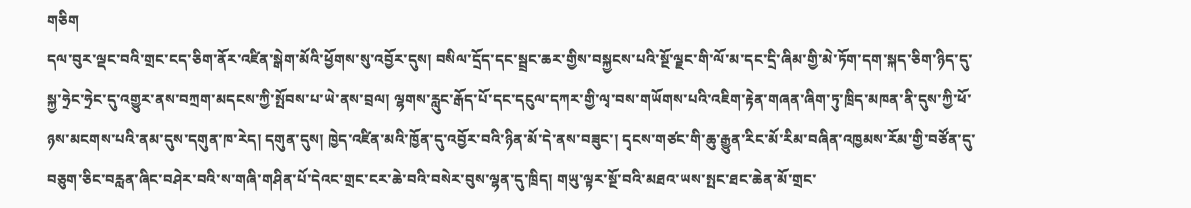གཅིག
དལ་བུར་ལྡང་བའི་གྲང་ངད་ཅིག་ནོར་འཛིན་སྒེག་མོའི་ཕྱོགས་སུ་འབྱོར་དུས། བསིལ་དྲོད་དང་སྦྲང་ཆར་གྱིས་བསྐྱངས་པའི་སྔོ་ལྗང་གི་ལོ་མ་དང་དྲི་ཞིམ་གྱི་མེ་ཏོག་དག་སྐད་ཅིག་ཉིད་དུ་སྐྱ་ཧྲེང་ཧྲེང་དུ་འགྱུར་ནས་བཀྲག་མདངས་ཀྱི་སྤོབས་པ་ཡེ་ནས་བྲལ། ལྷགས་རླུང་རྒོད་པོ་དང་དངུལ་དཀར་གྱི་ལྭ་བས་གཡོགས་པའི་འཇིག་རྟེན་གཞན་ཞིག་ཏུ་ཁྲིད་མཁན་ནི་དུས་ཀྱི་ཕོ་ཉས་མངགས་པའི་ནམ་དུས་དགུན་ཁ་རེད། དགུན་དུས། ཁྱེད་འཛིན་མའི་ཁྱོན་དུ་འབྱོར་བའི་ཉིན་མོ་དེ་ནས་བཟུང་། དྭངས་གཙང་གི་ཆུ་རྒྱུན་རིང་མོ་རིམ་བཞིན་འཁྱམས་རོམ་གྱི་བཙོན་དུ་བཅུག་ཅིང་བརླན་ཞིང་བཤེར་བའི་ས་གཞི་གཤིན་པོ་དེའང་གྲང་ངར་ཆེ་བའི་བསེར་བུས་ལྷན་དུ་ཁྲིད། གཡུ་ལྟར་སྔོ་བའི་མཐའ་ཡས་སྤང་ཐང་ཆེན་མོ་གྲང་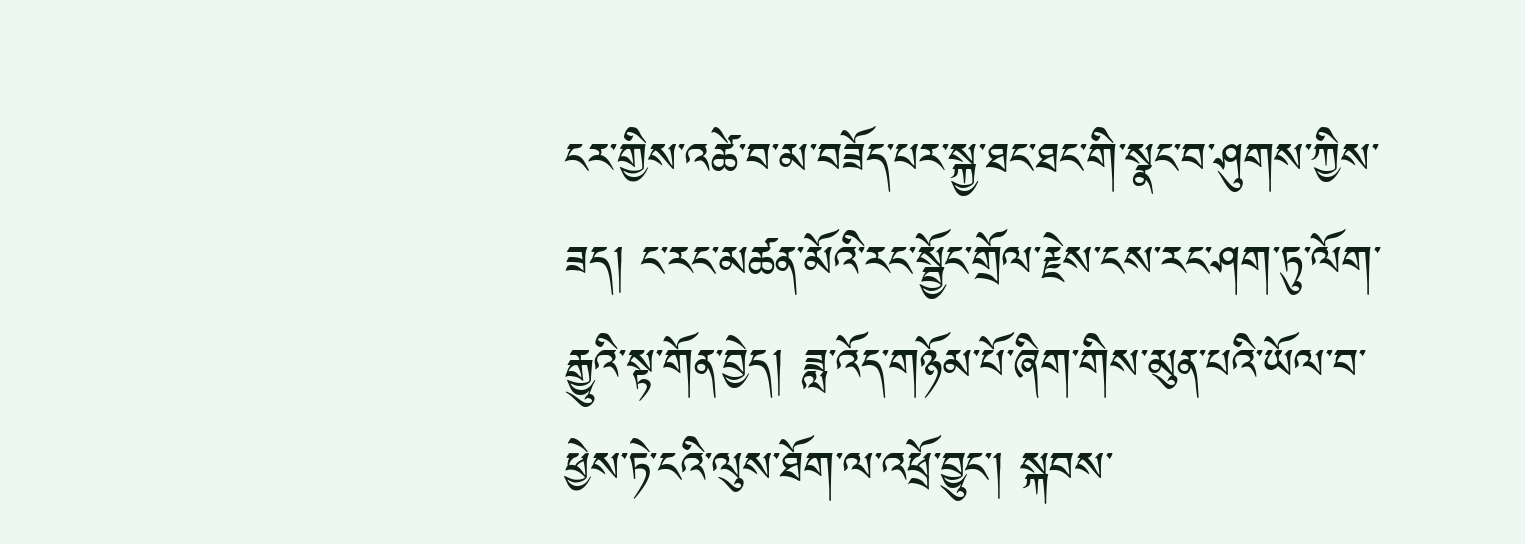ངར་གྱིས་འཚེ་བ་མ་བཟོད་པར་སྐྱ་ཐང་ཐང་གི་སྣང་བ་ཤུགས་ཀྱིས་ཟད། ང་རང་མཚན་མོའི་རང་སྦྱོང་གྲོལ་རྗེས་ངས་རང་ཤག་ཏུ་ལོག་རྒྱུའི་སྟ་གོན་བྱེད། ཟླ་འོད་གཉོམ་པོ་ཞིག་གིས་མུན་པའི་ཡོལ་བ་ཕྱེས་ཏེ་ངའི་ལུས་ཐོག་ལ་འཕྲོ་བྱུང་། སྐབས་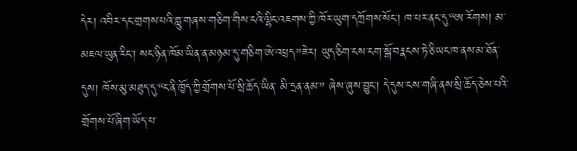དེར། འབིར་དང་གྲགས་པའི་གླུ་གཞས་གཅིག་གིས་ངའི་ལྷིང་འཇགས་ཀྱི་ཁོར་ཡུག་དཀྲོགས་སོང་། ཁ་པར་ནང་དུ་“ཨ་རོགས། མ་མཇལ་ཡུན་རིང་། སང་ཉིན་ཁོམ་ཡིན་ན་མཉམ་དུ་གཅིག་ཨེ་འཕྲད”ཟེར། ཡུད་ཅིག་ངས་ངག་སྒོ་བརྣངས་ཏེ་ཅི་ཡང་ཁ་ནས་མ་ཐོན་དུས། ཁོས་མུ་མཐུད་དུ་“ང་ནི་ཁྱོད་ཀྱི་གྲོགས་པོ་སྲི་ཆོད་ཡིན་ མི་དྲན་ནམ་” ཞེས་ཞུས་བྱུང་། དེ་དུས་ངས་གཞི་ནས་སྲི་ཆོད་ཅེས་པའི་གྲོགས་པོ་ཞིག་ཡོད་པ་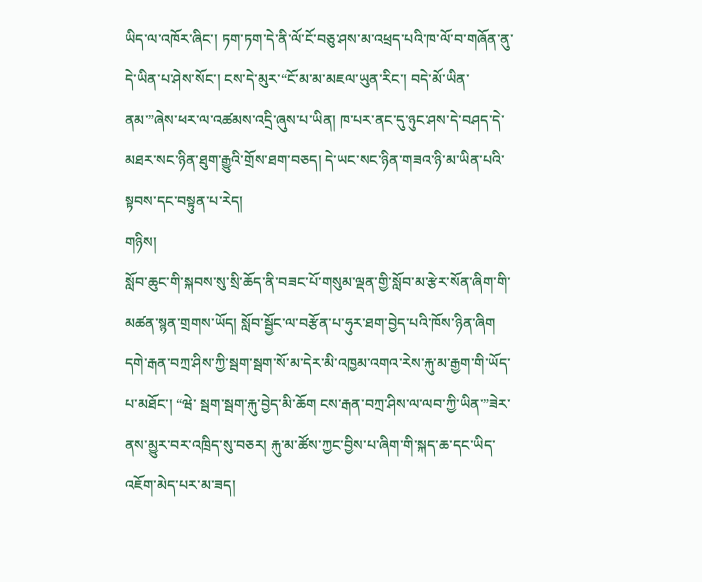ཡིད་ལ་འཁོར་ཞིང་། ཏག་ཏག་དེ་ནི་ལོ་ངོ་བཅུ་ཤས་མ་འཕྲད་པའི་ཁ་ལོ་བ་གཞོན་ནུ་དེ་ཡིན་པ་ཤེས་སོང་། ངས་དེ་མུར་“ངོ་མ་མ་མཇལ་ཡུན་རིང་། བདེ་མོ་ཡིན་ནམ་”ཞེས་ཕར་ལ་འཚམས་འདྲི་ཞུས་པ་ཡིན། ཁ་པར་ནང་དུ་ཉུང་ཤས་དེ་བཤད་དེ་མཐར་སང་ཉིན་ཐུག་རྒྱུའི་གྲོས་ཐག་བཅད། དེ་ཡང་སང་ཉིན་གཟའ་ཉི་མ་ཡིན་པའི་སྟབས་དང་བསྟུན་པ་རེད།
གཉིས།
སློབ་ཆུང་གི་སྐབས་སུ་སྲི་ཆོད་ནི་བཟང་པོ་གསུམ་ལྡན་གྱི་སློབ་མ་རྩེར་སོན་ཞིག་གི་མཚན་སྙན་གྲགས་ཡོད། སློབ་སྦྱོང་ལ་བརྩོན་པ་ཧུར་ཐག་བྱེད་པའི་ཁོས་ཉིན་ཞིག དགེ་རྒན་བཀྲ་ཤིས་ཀྱི་སྦག་སྦག་སོ་མ་དེར་མི་འཁྱམ་འགའ་རེས་རྐུ་མ་རྒྱག་གི་ཡོད་པ་མཐོང་། “ཝེ་ སྦག་སྦག་རྐུ་བྱེད་མི་ཆོག ངས་རྒན་བཀྲ་ཤིས་ལ་ལབ་ཀྱི་ཡིན་”ཟེར་ནས་མྱུར་བར་འཁྲིད་སུ་བཅར། རྐུ་མ་ཚོས་ཀྱང་བྱིས་པ་ཞིག་གི་སྐད་ཆ་དང་ཡིད་འཇོག་མེད་པར་མ་ཟད།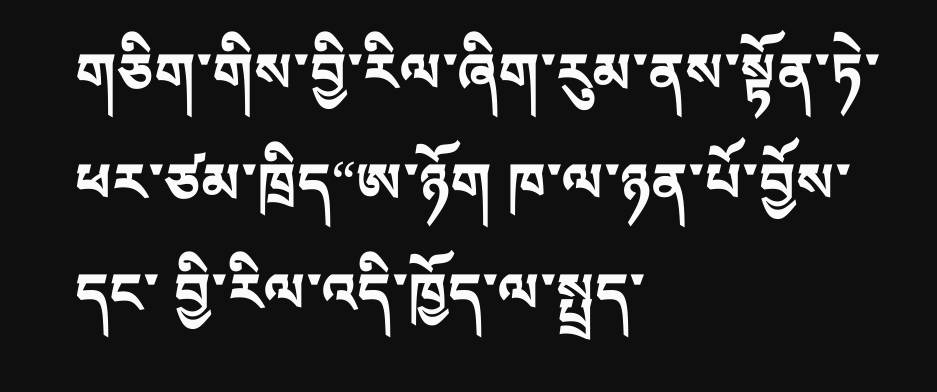གཅིག་གིས་བྱི་རིལ་ཞིག་རུམ་ནས་སྟོན་ཏེ་ཕར་ཙམ་ཁྲིད“ཨ་ཉོག ཁ་ལ་ཉན་པོ་བྱོས་དང་ བྱི་རིལ་འདི་ཁྱོད་ལ་སྤྲད་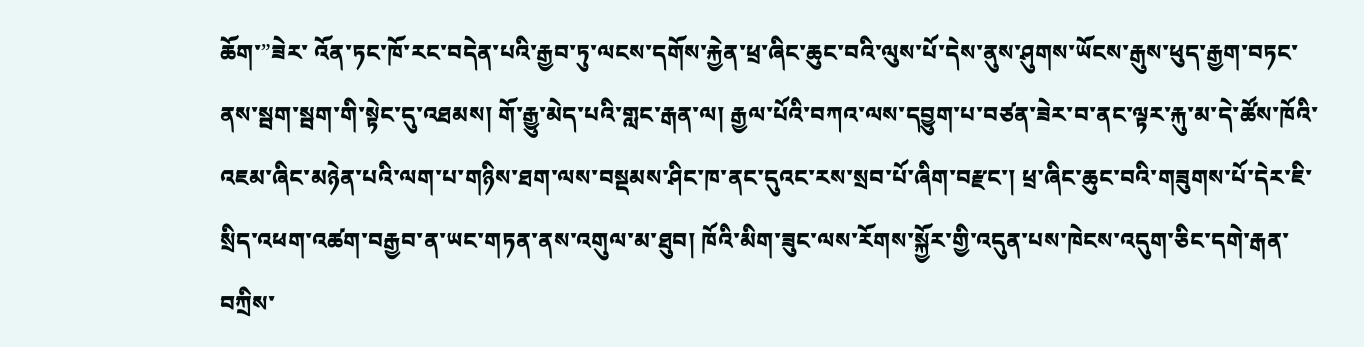ཆོག་”ཟེར་ འོན་ཏང་ཁོ་རང་བདེན་པའི་རྒྱབ་ཏུ་ལངས་དགོས་རྐྱེན་ཕྲ་ཞིང་ཆུང་བའི་ལུས་པོ་དེས་ནུས་ཤུགས་ཡོངས་རྒུས་ཕུད་རྒྱག་བཏང་ནས་སྦག་སྦག་གི་སྟེང་དུ་འཐམས། གོ་རྒྱུ་མེད་པའི་གླང་རྒན་ལ། རྒྱལ་པོའི་བཀའ་ལས་དབྱུག་པ་བཙན་ཟེར་བ་ནང་ལྟར་རྐུ་མ་དེ་ཚོས་ཁོའི་འཇམ་ཞིང་མཉེན་པའི་ལག་པ་གཉིས་ཐག་ལས་བསྡམས་ཤིང་ཁ་ནང་དུའང་རས་སྲབ་པོ་ཞིག་བརྫང་། ཕྲ་ཞིང་ཆུང་བའི་གཟུགས་པོ་དེར་ཇི་སྲིད་འཕག་འཚག་བརྒྱབ་ན་ཡང་གཏན་ནས་འགུལ་མ་ཐུབ། ཁོའི་མིག་ཟུང་ལས་རོགས་སྐྱོར་གྱི་འདུན་པས་ཁེངས་འདུག་ཅིང་དགེ་རྒན་བཀྲིས་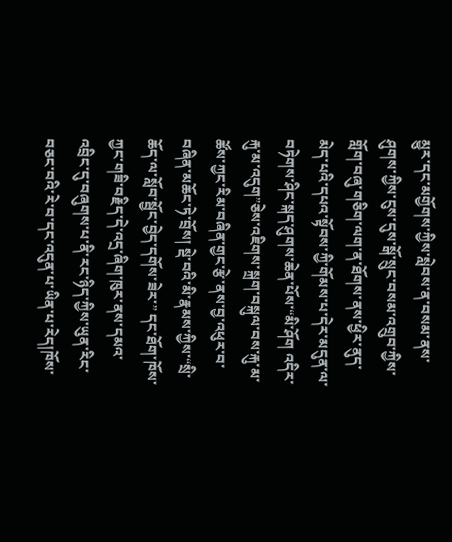མྱུར་དང་མགྱོགས་ཀྱིས་སླེབས་ན་བསམ་ནས་ཤུགས་ཀྱིས་ངུས་དུས་སྒོ་སྲུང་བསམ་འགྲུབ་ཀྱིས་གློག་བཞུ་གཅིག་ལག་ན་ཐོགས་ནས་ཕྱིར་ནུད་མེད་པའི་དཔའ་སྟོབས་ཀྱི་གོམས་པ་དེར་མདུན་ལ་བཏེགས་ཤིང་སྐད་ཤུགས་ཆེན་པོས་“མི་ཤོག འདིར་རྐུ་མ་འདུག”ཅེས་འཇིགས་སྐྲག་བསྐུལ་བས་རྐུ་མ་ཚོས་ཀྱང་རིམ་བཞིན་གྱང་རྩེ་ནས་བྱ་འཕུར་བ་བཞིན་མཆོང་ཏེ་བྲོས། སྡེ་བའི་མི་རྣམས་ཀྱིས་“སྲི་ཆོད་ལ་སློབ་སྦྱོང་བྱེད་དགོས་ཟེར་” དང་ཐོག་ཁོས་ཀྱང་གཟི་བརྗིད་དེ་འདྲ་ཞིག་ཁུར་ནས་དམའ་འབྲིང་དུ་བཞུགས་པ་ནི་རང་ཉིད་ཀྱིས་ཡུན་རིང་བཅང་བའི་རེ་བ་དང་འདུན་པ་ཡིན་པ་རེད།ཁོས་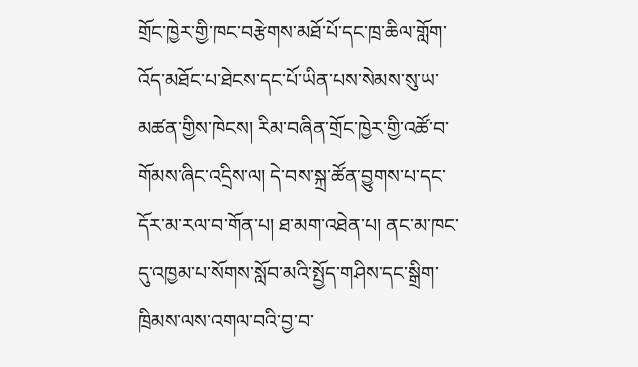གྲོང་ཁྱེར་གྱི་ཁང་བརྩེགས་མཐོ་པོ་དང་ཁྲ་ཆིལ་གློག་འོད་མཐོང་པ་ཐེངས་དང་པོ་ཡིན་པས་སེམས་སུ་ཡ་མཚན་གྱིས་ཁེངས། རིམ་བཞིན་གྲོང་ཁྱེར་གྱི་འཚོ་བ་གོམས་ཞིང་འདྲིས་ལ། དེ་བས་སྐྲ་ཚོན་བྱུགས་པ་དང་དོར་མ་རལ་བ་གོན་པ། ཐ་མག་འཐེན་པ། ནང་མ་ཁང་དུ་འཁྱམ་པ་སོགས་སློབ་མའི་སྤྱོད་གཤིས་དང་སྒྲིག་ཁྲིམས་ལས་འགལ་བའི་བྱ་བ་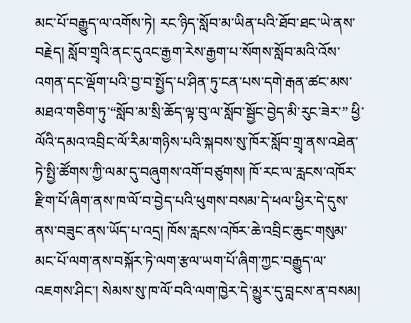མང་པོ་བརྒྱུད་ལ་འགོས་ཏེ། རང་ཉིད་སློབ་མ་ཡིན་པའི་ཐོབ་ཐང་ཡེ་ནས་བརྗེད། སློབ་གྲྭའི་ནང་དུའང་རྒྱག་རེས་རྒྱག་པ་སོགས་སློབ་མའི་འོས་འགན་དང་ལྡོག་པའི་བྱ་བ་སྤྱོད་པ་ཤིན་ཏུ་ངན་པས་དགེ་རྒན་ཚང་མས་མཐའ་གཅིག་ཏུ་“སློབ་མ་སྲི་ཆོད་ལྟ་བུ་ལ་སློབ་སྦྱོང་བྱེད་མི་རུང་ཟེར་” ཕྱི་ལོའི་དམའ་འབྲིང་ལོ་རིམ་གཉིས་པའི་སྐབས་སུ་ཁོར་སློབ་གྲྭ་ནས་འཐེན་ཏེ་སྤྱི་ཚོགས་ཀྱི་ལམ་དུ་བཞུགས་འགོ་བཙུགས། ཁོ་རང་ལ་རླངས་འཁོར་རྫིག་པོ་ཞིག་ནས་ཁ་ལོ་བ་བྱེད་པའི་ཕུགས་བསམ་དེ་ཕལ་ཕྱིར་དེ་དུས་ནས་བཟུང་ནས་ཡོད་པ་འདྲ། ཁོས་རླངས་འཁོར་ཆེ་འབྲིང་ཆུང་གསུམ་མང་པོ་ལག་ནས་བསྐོར་ཏེ་ལག་རྩལ་ཡག་པོ་ཞིག་ཀྱང་བརྒྱུད་ལ་འཇགས་ཤིང་། སེམས་སུ་ཁ་ལོ་བའི་ལག་ཁྱེར་དེ་མྱུར་དུ་བླངས་ན་བསམ།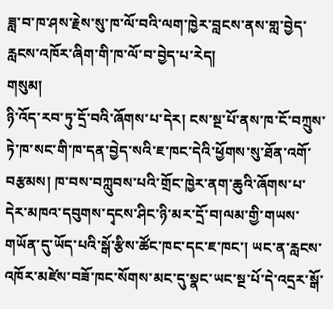ཟླ་བ་ཁ་ཤས་རྗེས་སུ་ཁ་ལོ་བའི་ལག་ཁྱེར་བླངས་ནས་གླ་བྱེད་རླངས་འཁོར་ཞིག་གི་ཁ་ལོ་བ་བྱེད་པ་རེད།
གསུམ།
ཉི་འོད་རབ་ཏུ་དྲོ་བའི་ཞོགས་པ་དེར། ངས་སྔ་པོ་ནས་ཁ་ངོ་བཀྲུས་ཏེ་ཁ་སང་གི་ཁ་དན་བྱེད་སའི་ཇ་ཁང་དེའི་ཕྱོགས་སུ་ཐོན་འགོ་བརྩམས། ཁ་བས་བཀླུབས་པའི་གྲོང་ཁྱེར་ནག་ཆུའི་ཞོགས་པ་དེར་མཁའ་དབུགས་དྭངས་ཤིང་ཉི་མར་དྲོ་བ།ལམ་གྱི་གཡས་གཡོན་དུ་ཡོད་པའི་སྒོ་རྩིས་ཚོང་ཁང་དང་ཇ་ཁང་། ཡང་ན་རླངས་འཁོར་མཛེས་བཟོ་ཁང་སོགས་མང་དུ་སྣང་ཡང་སྔ་པོ་དེ་འདྲར་སྒོ་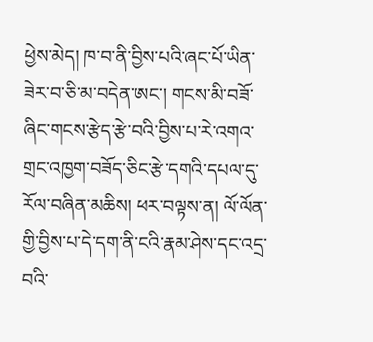ཕྱེས་མེད། ཁ་བ་ནི་བྱིས་པའི་ཞང་པོ་ཡིན་ཟེར་བ་ཅི་མ་བདེན་ཨང་། གངས་མི་བཟོ་ཞིང་གངས་རྩེད་རྩེ་བའི་བྱིས་པ་རེ་འགའ་གྲང་འཁྱག་བཟོད་ཅིང་རྩེ་དགའི་དཔལ་དུ་རོལ་བཞིན་མཆིས། ཕར་བལྟས་ན། ལོ་ལོན་གྱི་བྱིས་པ་དེ་དག་ནི་ངའི་རྣམ་ཤེས་དང་འདྲ་བའི་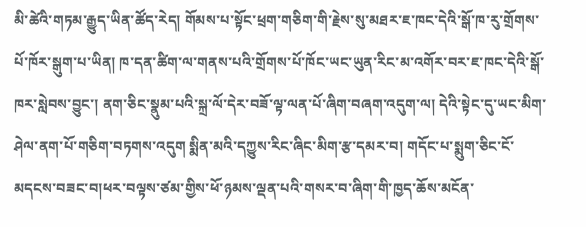མི་ཚེའི་གཏམ་རྒྱུད་ཡིན་ཚོད་རེད། གོམས་པ་སྟོང་ཕྲག་གཅིག་གི་རྗེས་སུ་མཐར་ཇ་ཁང་དེའི་སྒོ་ཁ་རུ་གྲོགས་པོ་ཁོར་སྒུག་པ་ཡིན། ཁ་དན་ཚིག་ལ་གནས་པའི་གྲོགས་པོ་ཁོང་ཡང་ཡུན་རིང་མ་འགོར་བར་ཇ་ཁང་དེའི་སྒོ་ཁར་སླེབས་བྱུང་། ནག་ཅིང་སྣུམ་པའི་སྐྲ་ལོ་དེར་བཟོ་ལྟ་ལན་པོ་ཞིག་བཞག་འདུག་ལ། དེའི་སྟེང་དུ་ཡང་མིག་ཤེལ་ནག་པོ་གཅིག་བཏགས་འདུག སྨིན་མའི་དཀྱུས་རིང་ཞིང་མིག་རྩ་དམར་བ། གདོང་པ་སྨུག་ཅིང་ངོ་མདངས་བཟང་བ།ཕར་བལྟས་ཙམ་གྱིས་ཕོ་ཉམས་ལྡན་པའི་གསར་བ་ཞིག་གི་ཁྱད་ཆོས་མངོན་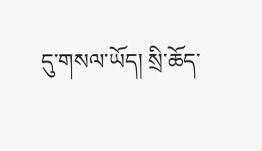དུ་གསལ་ཡོད། སྲི་ཆོད་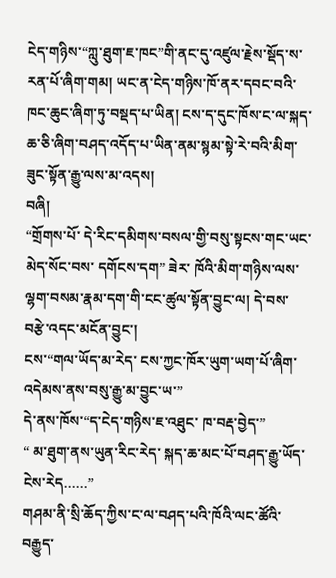ངེད་གཉིས་“ཀླུ་ཐུག་ཇ་ཁང”གི་ནང་དུ་འཛུལ་རྗེས་སྡོད་ས་རན་པོ་ཞིག་གམ། ཡང་ན་ངེད་གཉིས་ཁོ་ནར་དབང་བའི་ཁང་ཆུང་ཞིག་ཏུ་བསྡད་པ་ཡིན། ངས་ད་དུང་ཁོས་ང་ལ་སྐད་ཆ་ཅི་ཞིག་བཤད་འདོད་པ་ཡིན་ནམ་སྙམ་སྟེ་རེ་བའི་མིག་ཟུང་སྟོན་རྒྱུ་ལས་མ་འདས།
བཞི།
“གྲོགས་པོ་ དེ་རིང་དམིགས་བསལ་གྱི་བསུ་སྟངས་གང་ཡང་མེད་སོང་བས་ དགོངས་དག” ཟེར་ ཁོའི་མིག་གཉིས་ལས་ལྷག་བསམ་རྣམ་དག་གི་ངང་ཚུལ་སྟོན་བྱུང་ལ། དེ་བས་བརྩེ་འདང་མངོན་བྱུང་།
ངས་“གལ་ཡོད་མ་རེད་ ངས་ཀྱང་ཁོར་ཡུག་ཡག་པོ་ཞིག་འདེམས་ནས་བསུ་རྒྱུ་མ་བྱུང་ཡ་”
དེ་ནས་ཁོས་“ད་ངེད་གཉིས་ཇ་འཐུང་ ཁ་བརྡ་བྱེད་”
“ མ་ཐུག་ནས་ཡུན་རིང་རེད་ སྐད་ཆ་མང་པོ་བཤད་རྒྱུ་ཡོད་ངེས་རེད……”
གཤམ་ནི་སྲི་ཆོད་ཀྱིས་ང་ལ་བཤད་པའི་ཁོའི་ལང་ཚོའི་བརྒྱུད་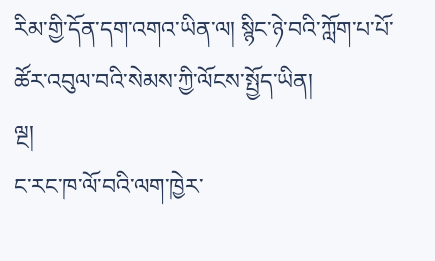རིམ་གྱི་དོན་དག་འགའ་ཡིན་ལ། སྙིང་ཉེ་བའི་ཀློག་པ་པོ་ཚོར་འབུལ་བའི་སེམས་ཀྱི་ལོངས་སྤྱོད་ཡིན།
ལྔ།
ང་རང་ཁ་ལོ་བའི་ལག་ཁྱེར་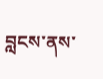བླངས་ནས་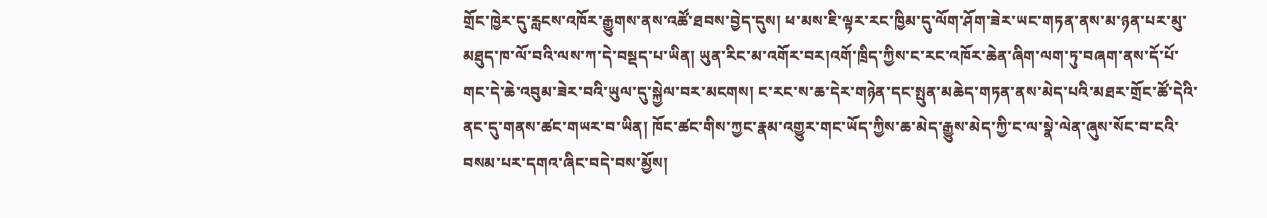གྲོང་ཁྱེར་དུ་རླངས་འཁོར་རྒྱུགས་ནས་འཚོ་ཐབས་བྱེད་དུས། ཕ་མས་ཇི་ལྟར་རང་ཁྱིམ་དུ་ལོག་ཤོག་ཟེར་ཡང་གཏན་ནས་མ་ཉན་པར་མུ་མཐུད་ཁ་ལོ་བའི་ལས་ཀ་དེ་བསྡད་པ་ཡིན། ཡུན་རིང་མ་འགོར་བར།འགོ་ཁྲིད་ཀྱིས་ང་རང་འཁོར་ཆེན་ཞིག་ལག་ཏུ་བཞག་ནས་དོ་པོ་གང་དེ་ཆེ་འབུམ་ཟེར་བའི་ཡུལ་དུ་སྐྱེལ་བར་མངགས། ང་རང་ས་ཆ་དེར་གཉེན་དང་སྤུན་མཆེད་གཏན་ནས་མེད་པའི་མཐར་གྲོང་ཚོ་དེའི་ནང་དུ་གནས་ཚང་གཡར་བ་ཡིན། ཁོང་ཚང་གིས་ཀྱང་རྣམ་འགྱུར་གང་ཡོད་ཀྱིས་ཆ་མེད་རྒྱུས་མེད་ཀྱི་ང་ལ་སྣེ་ལེན་ཞུས་སོང་བ་ངའི་བསམ་པར་དགའ་ཞིང་བདེ་བས་མྱོས།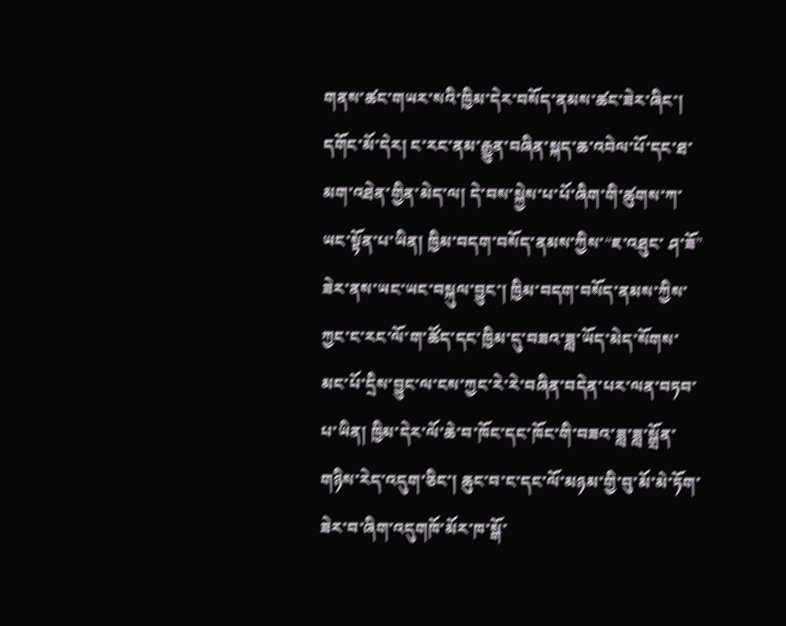གནས་ཚང་གཡར་སའི་ཁྱིམ་དེར་བསོད་ནམས་ཚང་ཟེར་ཞིང་། དགོང་མོ་དེར། ང་རང་ནམ་རྒྱུན་བཞིན་སྐད་ཆ་འབེལ་པོ་དང་ཐ་མག་འཐེན་གྱིན་མེད་ལ། དེ་བས་སྐྱེས་པ་པོ་ཞིག་གི་ཚུགས་ཀ་ཡང་སྟོན་པ་ཡིན། ཁྱིམ་བདག་བསོད་ནམས་ཀྱིས་“ཇ་འཐུང་ ཤ་ཟོ” ཟེར་ནས་ཡང་ཡང་བསྐུལ་བྱུང་། ཁྱིམ་བདག་བསོད་ནམས་ཀྱིས་ཀྱང་ང་རང་ལོ་ག་ཚོད་དང་ཁྱིམ་དུ་བཟའ་ཟླ་ཡོད་མེད་སོགས་མང་པོ་དྲིས་བྱུང་ལ་ངས་ཀྱང་རེ་རེ་བཞིན་བདེན་པར་ལན་བཏབ་པ་ཡིན། ཁྱིམ་དེར་ལོ་ཆེ་བ་ཁོང་དང་ཁོང་གི་བཟའ་ཟླ་ཟླ་སྒྲོན་གཉིས་རེད་འདུག་ཅིང་། ཆུང་བ་ང་དང་ལོ་མཉམ་གྱི་བུ་མོ་མེ་ཏོག་ཟེར་བ་ཞིག་འདུགཁོ་མོར་ཁ་སྒོ་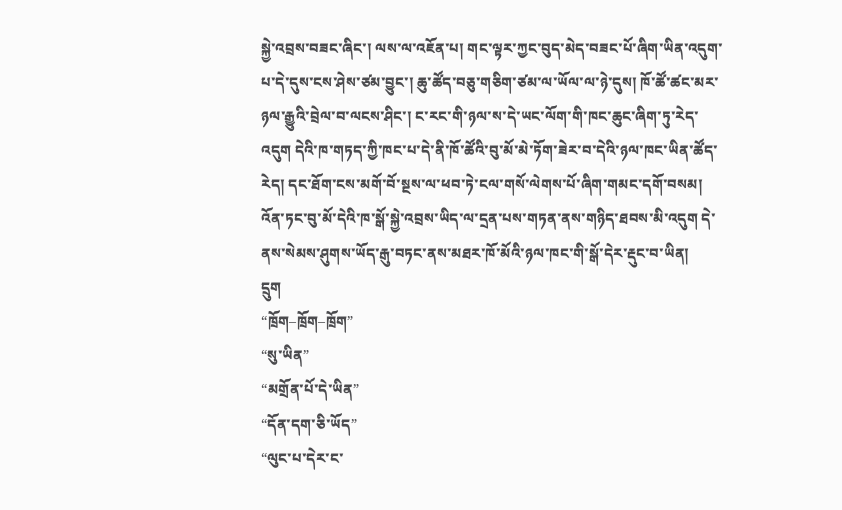སྐྱེ་འབྲས་བཟང་ཞིང་། ལས་ལ་འཇོན་པ། གང་ལྟར་ཀྱང་བུད་མེད་བཟང་པོ་ཞིག་ཡིན་འདུག་པ་དེ་དུས་ངས་ཤེས་ཙམ་བྱུང་། ཆུ་ཚོད་བཅུ་གཅིག་ཙམ་ལ་ཡོལ་ལ་ཉེ་དུས། ཁོ་ཚོ་ཚང་མར་ཉལ་རྒྱུའི་བྲེལ་བ་ལངས་ཤིང་། ང་རང་གི་ཉལ་ས་དེ་ཡང་ལོག་གི་ཁང་ཆུང་ཞིག་ཏུ་རེད་འདུག དེའི་ཁ་གཏད་ཀྱི་ཁང་པ་དེ་ནི་ཁོ་ཚོའི་བུ་མོ་མེ་ཏོག་ཟེར་བ་དེའི་ཉལ་ཁང་ཡིན་ཚོད་རེད། དང་ཐོག་ངས་མགོ་བོ་སྔས་ལ་ཕབ་ཏེ་ངལ་གསོ་ལེགས་པོ་ཞིག་གམང་དགོ་བསམ། འོན་ཏང་བུ་མོ་དེའི་ཁ་སྒོ་སྐྱེ་འབྲས་ཡིད་ལ་དྲན་པས་གཏན་ནས་གཉིད་ཐབས་མི་འདུག དེ་ནས་སེམས་ཤུགས་ཡོད་རྒུ་བཏང་ནས་མཐར་ཁོ་མོའི་ཉལ་ཁང་གི་སྒོ་དེར་རྡུང་བ་ཡིན།
དྲུག
“ཁྲོག–ཁྲོག–ཁྲོག”
“སུ་ཡིན”
“མགྲོན་པོ་དེ་ཡིན”
“དོན་དག་ཅི་ཡོད”
“ལུང་པ་དེར་ང་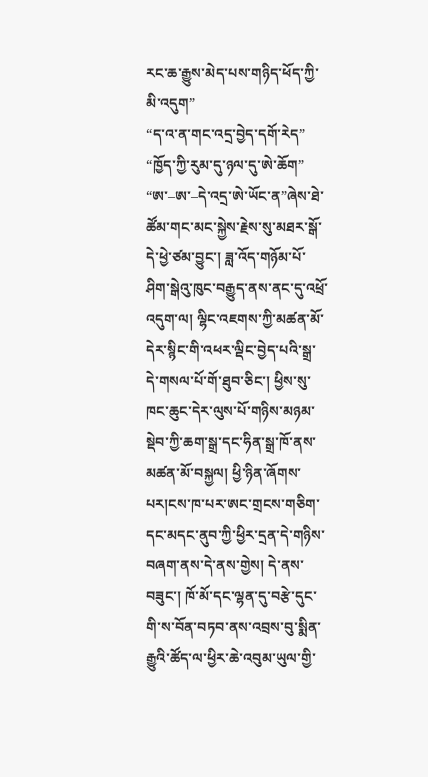རང་ཆ་རྒྱུས་མེད་པས་གཉིད་ཕོད་ཀྱི་མི་འདུག”
“ད་འ་ན་གང་འདྲ་བྱེད་དགོ་རེད”
“ཁྱོད་ཀྱི་རུམ་དུ་ཉལ་དུ་ཨེ་ཆོག”
“ཨ་–ཨ་–དེ་འདྲ་ཨེ་ཡོང་ན”ཞེས་ཐེ་ཚོམ་གང་མང་སྐྱེས་རྗེས་སུ་མཐར་སྒོ་དེ་ཕྱེ་ཙམ་བྱུང་། ཟླ་འོད་གཉོམ་པོ་ཤིག་སྒེའུ་ཁུང་བརྒྱུད་ནས་ནང་དུ་འཕྲོ་འདུག་ལ། ལྷིང་འཇགས་ཀྱི་མཚན་མོ་དེར་སྙིང་གི་འཕར་ལྡིང་བྱེད་པའི་སྒྲ་དེ་གསལ་པོ་གོ་ཐུབ་ཅིང་། ཕྱིས་སུ་ཁང་ཆུང་དེར་ལུས་པོ་གཉིས་མཉམ་སྡེབ་ཀྱི་ཆག་སྒྲ་དང་ཧིན་སྒྲ་ཁོ་ནས་མཚན་མོ་བསྐྱལ། ཕྱི་ཉིན་ཞོགས་པར།ངས་ཁ་པར་ཨང་གྲངས་གཅིག་དང་མདང་ནུབ་ཀྱི་ཕྱིར་དྲན་དེ་གཉིས་བཞག་ནས་དེ་ནས་གྱེས། དེ་ནས་བཟུང་། ཁོ་མོ་དང་ལྷན་དུ་བརྩེ་དུང་གི་ས་བོན་བཏབ་ནས་འབྲས་བུ་སྨིན་རྒྱུའི་ཚོད་ལ་ཕྱིར་ཆེ་འབུམ་ཡུལ་གྱི་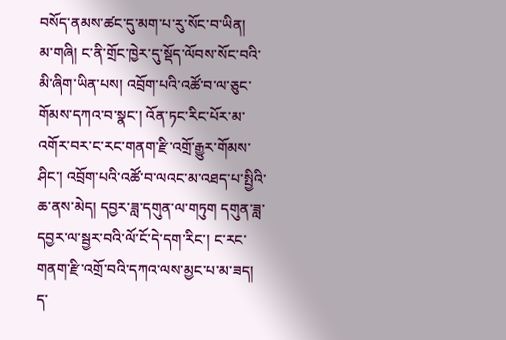བསོད་ནམས་ཚང་དུ་མག་པ་རུ་སོང་བ་ཡིན།
མ་གཞི། ང་ནི་གྲོང་ཁྱེར་དུ་སྡོད་ལོབས་སོང་བའི་མི་ཞིག་ཡིན་པས། འབྲོག་པའི་འཚོ་བ་ལ་ཅུང་གོམས་དཀའ་བ་སྣང་། འོན་ཏང་རིང་པོར་མ་འགོར་བར་ང་རང་གནག་རྫི་འགྲོ་རྒྱུར་གོམས་ཤིང་། འབྲོག་པའི་འཚོ་བ་ལའང་མ་འཐད་པ་སྤྱིའི་ཆ་ནས་མེད། དབྱར་ཟླ་དགུན་ལ་གཏུག དགུན་ཟླ་དབྱར་ལ་སྦྱར་བའི་ལོ་ངོ་དེ་དག་རིང་། ང་རང་གནག་རྫི་འགྲོ་བའི་དཀའ་ལས་མྱང་པ་མ་ཟད། ད་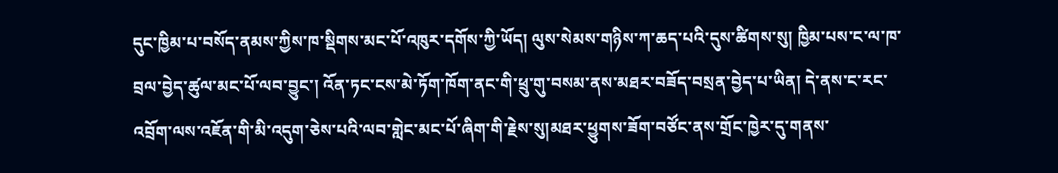དུང་ཁྱིམ་པ་བསོད་ནམས་ཀྱིས་ཁ་སྡིགས་མང་པོ་འཁུར་དགོས་ཀྱི་ཡོད། ལུས་སེམས་གཉིས་ཀ་ཆད་པའི་དུས་ཚིགས་སུ། ཁྱིམ་པས་ང་ལ་ཁ་བྲལ་བྱེད་ཚུལ་མང་པོ་ལབ་བྱུང་། འོན་ཏང་ངས་མེ་ཏོག་ཁོག་ནང་གི་ཕྲུ་གུ་བསམ་ནས་མཐར་བཟོད་བསྲན་བྱེད་པ་ཡིན། དེ་ནས་ང་རང་འབྲོག་ལས་འཇོན་གི་མི་འདུག་ཅེས་པའི་ལབ་གླེང་མང་པོ་ཞིག་གི་རྗེས་སུ།མཐར་ཕྱུགས་ཟོག་བཙོང་ནས་གྲོང་ཁྱེར་དུ་གནས་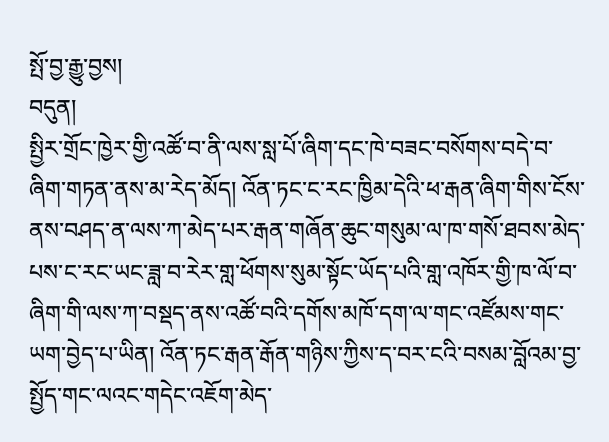སྤོ་བྱ་རྒྱུ་བྱས།
བདུན།
སྤྱིར་གྲོང་ཁྱེར་གྱི་འཚོ་བ་ནི་ལས་སླ་པོ་ཞིག་དང་ཁེ་བཟང་བསོགས་བདེ་བ་ཞིག་གཏན་ནས་མ་རེད་མོད། འོན་ཏང་ང་རང་ཁྱིམ་དེའི་ཕ་རྒན་ཞིག་གིས་ངོས་ནས་བཤད་ན་ལས་ཀ་མེད་པར་རྒན་གཞོན་ཆུང་གསུམ་ལ་ཁ་གསོ་ཐབས་མེད་པས་ང་རང་ཡང་ཟླ་བ་རེར་གླ་ཕོགས་སུམ་སྟོང་ཡོད་པའི་གླ་འཁོར་གྱི་ཁ་ལོ་བ་ཞིག་གི་ལས་ཀ་བསྡད་ནས་འཚོ་བའི་དགོས་མཁོ་དག་ལ་གང་འཛོམས་གང་ཡག་བྱེད་པ་ཡིན། འོན་ཏང་རྒན་རྒོན་གཉིས་ཀྱིས་ད་བར་ངའི་བསམ་བློའམ་བྱ་སྤྱོད་གང་ལའང་གདེང་འཇོག་མེད་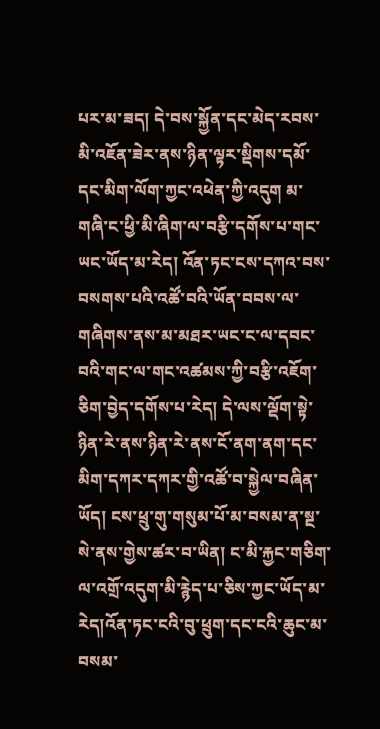པར་མ་ཟད། དེ་བས་སྐྱོན་དང་མེད་རབས་མི་འཇོན་ཟེར་ནས་ཉིན་ལྟར་སྡིགས་དམོ་དང་མིག་ལོག་ཀྱང་འཕེན་ཀྱི་འདུག མ་གཞི་ང་ཕྱི་མི་ཞིག་ལ་བརྩི་དགོས་པ་གང་ཡང་ཡོད་མ་རེད། འོན་ཏང་ངས་དཀའ་བས་བསགས་པའི་འཚོ་བའི་ཡོན་བབས་ལ་གཞིགས་ནས་མ་མཐར་ཡང་ང་ལ་དབང་བའི་གང་ལ་གང་འཚམས་ཀྱི་བརྩི་འཇོག་ཅིག་བྱེད་དགོས་པ་རེད། དེ་ལས་ལྡོག་སྟེ་ཉིན་རེ་ནས་ཉིན་རེ་ནས་ངོ་ནག་ནག་དང་མིག་དཀར་དཀར་གྱི་འཚོ་བ་སྐྱེལ་བཞིན་ཡོད། ངས་ཕྲུ་གུ་གསུམ་པོ་མ་བསམ་ན་སྔ་སེ་ནས་གྱེས་ཚར་བ་ཡིན། ང་མི་རྐྱང་གཅིག་ལ་འགྲོ་འདུག་མི་རྙེད་པ་ཅིས་ཀྱང་ཡོད་མ་རེད།འོན་ཏང་ངའི་བུ་ཕྲུག་དང་ངའི་ཆུང་མ་བསམ་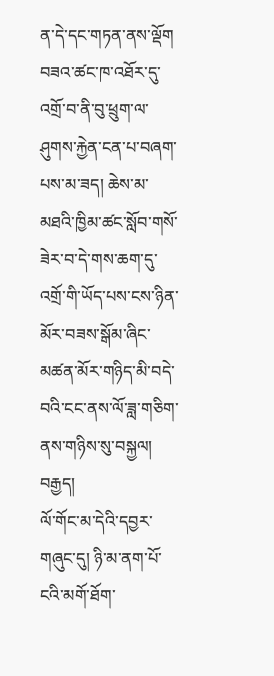ན་དེ་དང་གཏན་ནས་ལྡོག བཟའ་ཚང་ཁ་འཐོར་དུ་འགྲོ་བ་ནི་བུ་ཕྲུག་ལ་ཤུགས་རྐྱེན་ངན་པ་བཞག་པས་མ་ཟད། ཆེས་མ་མཐའི་ཁྱིམ་ཚང་སློབ་གསོ་ཟེར་བ་དེ་གས་ཆག་དུ་འགྲོ་གི་ཡོད་པས་ངས་ཉིན་མོར་བཟས་སྒོམ་ཞིང་མཚན་མོར་གཉིད་མི་བདེ་བའི་ངང་ནས་ལོ་ཟླ་གཅིག་ནས་གཉིས་སུ་བསྐྱལ།
བརྒྱད།
ལོ་གོང་མ་དེའི་དབྱར་གཞུང་དུ། ཉི་མ་ནག་པོ་ངའི་མགོ་ཐོག་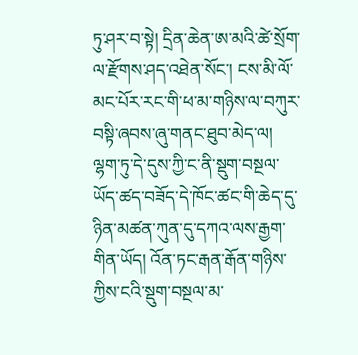ཏུ་ཤར་བ་སྟེ། དྲིན་ཆེན་ཨ་མའི་ཚེ་སྲོག་ལ་རྫོགས་ཤད་འཐེན་སོང་། ངས་མི་ལོ་མང་པོར་རང་གི་ཕ་མ་གཉིས་ལ་བཀུར་བསྟི་ཞབས་ཞུ་གནང་ཐུབ་མེད་ལ། ལྷག་ཏུ་དེ་དུས་ཀྱི་ང་ནི་སྡུག་བསྔལ་ཡོད་ཚད་བཟོད་དེ་ཁོང་ཚང་གི་ཆེད་དུ་ཉིན་མཚན་ཀུན་དུ་དཀའ་ལས་རྒྱག་གིན་ཡོད། འོན་ཏང་རྒན་རྒོན་གཉིས་ཀྱིས་ངའི་སྡུག་བསྔལ་མ་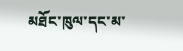མཐོང་ཁུལ་དང་མ་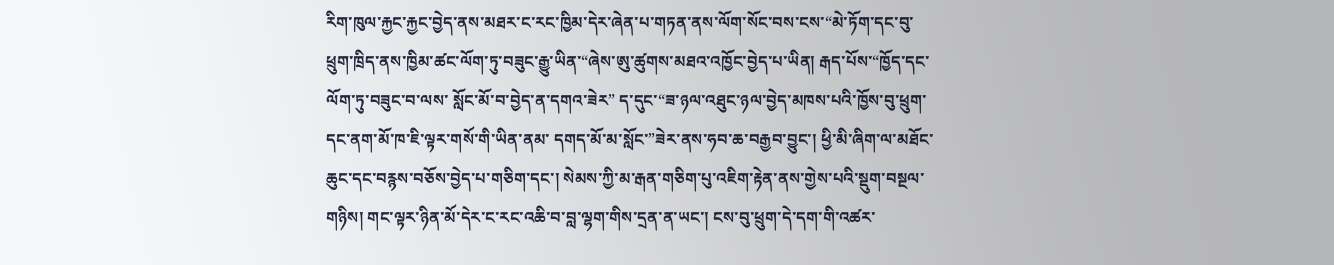རིག་ཁུལ་རྐྱང་རྐྱང་བྱེད་ནས་མཐར་ང་རང་ཁྱིམ་དེར་ཞེན་པ་གཏན་ནས་ལོག་སོང་བས་ངས་“མེ་ཏོག་དང་བུ་ཕྲུག་ཁྲིད་ནས་ཁྱིམ་ཚང་ལོག་ཏུ་བཟུང་རྒྱུ་ཡིན་“ཞེས་ཨུ་ཚུགས་མཐའ་འཁྱོང་བྱེད་པ་ཡིན། རྒད་པོས་“ཁྱོད་དང་ལོག་ཏུ་བཟུང་བ་ལས་ སློང་མོ་བ་བྱེད་ན་དགའ་ཟེར” ད་དུང་“ཟ་ཉལ་འཐུང་ཉལ་བྱེད་མཁས་པའི་ཁྱོས་བུ་ཕྲུག་དང་ནག་མོ་ཁ་ཇི་ལྟར་གསོ་གི་ཡིན་ནམ་ དགད་མོ་མ་སློང་”ཟེར་ནས་ཧབ་ཆ་བརྒྱབ་བྱུང་། ཕྱི་མི་ཞིག་ལ་མཐོང་ཆུང་དང་བརྙས་བཅོས་བྱེད་པ་གཅིག་དང་། སེམས་ཀྱི་མ་རྒན་གཅིག་པུ་འཇིག་རྟེན་ནས་གྱེས་པའི་སྡུག་བསྔལ་གཉིས། གང་ལྟར་ཉིན་མོ་དེར་ང་རང་འཆི་བ་བླ་ལྷག་གིས་དྲན་ན་ཡང་། ངས་བུ་ཕྲུག་དེ་དག་གི་འཚར་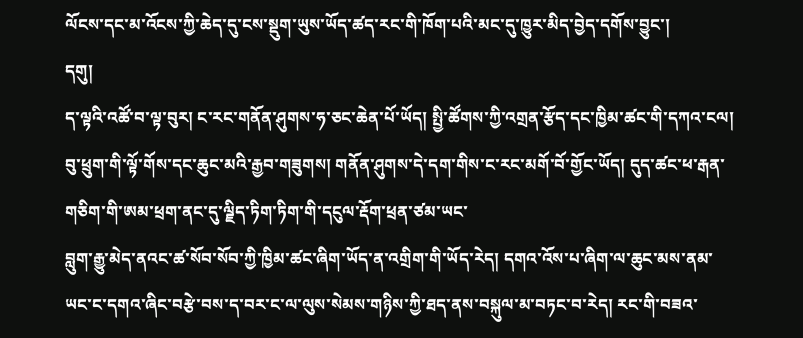ལོངས་དང་མ་འོངས་ཀྱི་ཆེད་དུ་ངས་སྡུག་ཡུས་ཡོད་ཚད་རང་གི་ཁོག་པའི་མང་དུ་ཁྱུར་མིད་བྱེད་དགོས་བྱུང་།
དགུ།
ད་ལྟའི་འཚོ་བ་ལྟ་བུར། ང་རང་གནོན་ཤུགས་ཧ་ཅང་ཆེན་པོ་ཡོད། སྤྱི་ཚོགས་ཀྱི་འགྲན་རྩོད་དང་ཁྱིམ་ཚང་གི་དཀའ་ངལ། བུ་ཕྲུག་གི་ལྟོ་གོས་དང་ཆུང་མའི་རྒྱབ་གཟུགས། གནོན་ཤུགས་དེ་དག་གིས་ང་རང་མགོ་བོ་གྱོང་ཡོད། དུད་ཚང་ཕ་རྒན་གཅིག་གི་ཨམ་ཕྲག་ནང་དུ་ལྗིད་ཏིག་ཏིག་གི་དངུལ་རྡོག་ཕྲན་ཙམ་ཡང་
བླུག་རྒྱུ་མེད་ནའང་ཚ་སོབ་སོབ་ཀྱི་ཁྱིམ་ཚང་ཞིག་ཡོད་ན་འགྲིག་གི་ཡོད་རེད། དགའ་འོས་པ་ཞིག་ལ་ཆུང་མས་ནམ་ཡང་ང་དགའ་ཞིང་བརྩེ་བས་ད་བར་ང་ལ་ལུས་སེམས་གཉིས་ཀྱི་ཐད་ནས་བསྐུལ་མ་བཏང་བ་རེད། རང་གི་བཟའ་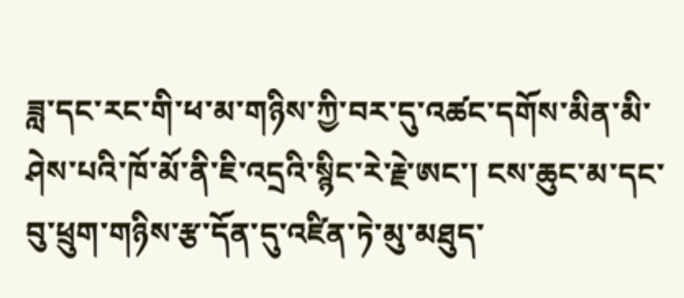ཟླ་དང་རང་གི་ཕ་མ་གཉིས་ཀྱི་བར་དུ་འཚང་དགོས་མིན་མི་ཤེས་པའི་ཁོ་མོ་ནི་ཇི་འདྲའི་སྙིང་རེ་རྗེ་ཨང་། ངས་ཆུང་མ་དང་བུ་ཕྲུག་གཉིས་རྩ་དོན་དུ་འཛིན་ཏེ་མུ་མཐུད་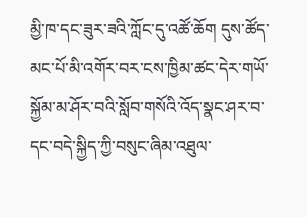མྱི་ཁ་དང་ཟུར་ཟའི་ཀློང་དུ་འཚོ་ཆོག དུས་ཚོད་མང་པོ་མི་འགོར་བར་ངས་ཁྱིམ་ཚང་དེར་གཡོ་སྐྱོམ་མ་ཤོར་བའི་སློབ་གསོའི་འོད་སྣང་ཤར་བ་དང་བདེ་སྐྱིད་ཀྱི་བསུང་ཞིམ་འཐུལ་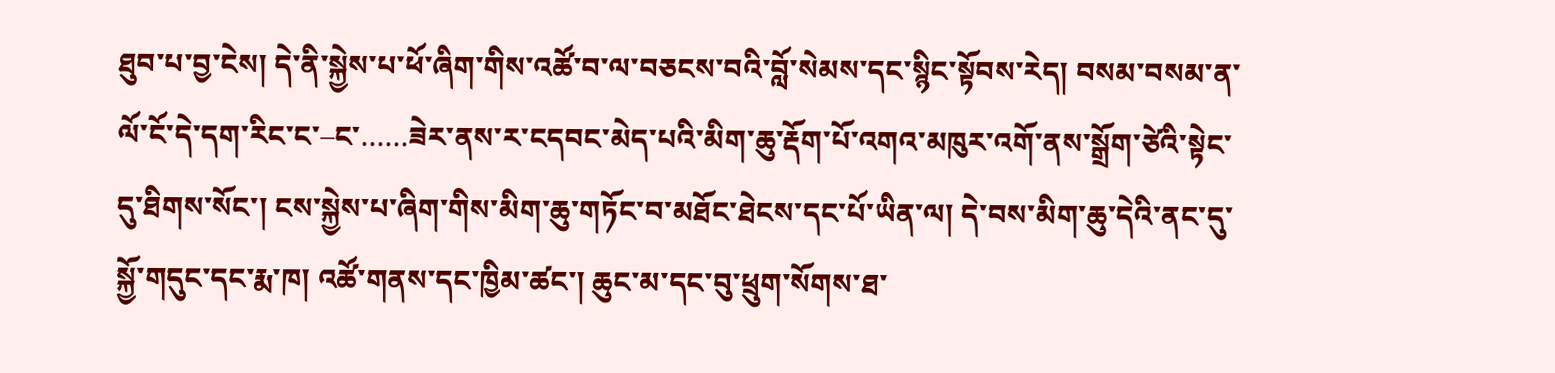ཐུབ་པ་བྱ་ངེས། དེ་ནི་སྐྱེས་པ་ཕོ་ཞིག་གིས་འཚོ་བ་ལ་བཅངས་བའི་བློ་སེམས་དང་སྙིང་སྟོབས་རེད། བསམ་བསམ་ན་ལོ་ངོ་དེ་དག་རིང་ང་–ང་……ཟེར་ནས་ར་ངདབང་མེད་པའི་མིག་ཆུ་རྡོག་པོ་འགའ་མཁུར་འགོ་ནས་སྒྲོག་ཙེའི་སྟེང་དུ་ཐིགས་སོང་། ངས་སྐྱེས་པ་ཞིག་གིས་མིག་ཆུ་གཏོང་བ་མཐོང་ཐེངས་དང་པོ་ཡིན་ལ། དེ་བས་མིག་ཆུ་དེའི་ནང་དུ་སྐྱོ་གདུང་དང་རྨ་ཁ། འཚོ་གནས་དང་ཁྱིམ་ཚང་། ཆུང་མ་དང་བུ་ཕྲུག་སོགས་ཐ་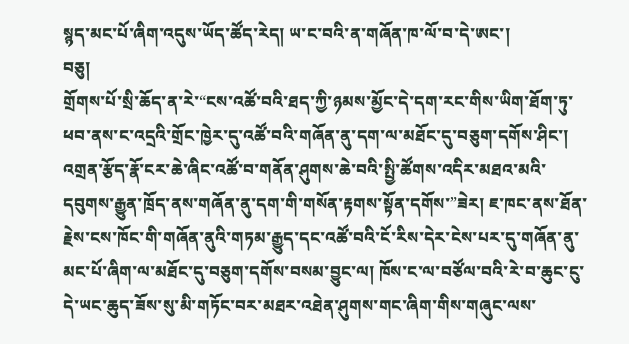སྙད་མང་པོ་ཞིག་འདུས་ཡོད་ཚོད་རེད། ཡ་ང་བའི་ན་གཞོན་ཁ་ལོ་བ་དེ་ཨང་།
བཅུ།
གྲོགས་པོ་སྲི་ཆོད་ན་རེ་“ངས་འཚོ་བའི་ཐད་ཀྱི་ཉམས་མྱོང་དེ་དག་རང་གིས་ཡིག་ཐོག་ཏུ་ཕབ་ནས་ང་འདྲའི་གྲོང་ཁྱེར་དུ་འཚོ་བའི་གཞོན་ནུ་དག་ལ་མཐོང་དུ་བཅུག་དགོས་ཤིང་། འགྲན་རྩོད་རྣོ་ངར་ཆེ་ཞིང་འཚོ་བ་གནོན་ཤུགས་ཆེ་བའི་སྤྱི་ཚོགས་འདིར་མཐའ་མའི་དབུགས་རྒྱུན་ཁྲོད་ནས་གཞོན་ནུ་དག་གི་གསོན་རྟགས་སྟོན་དགོས་”ཟེར། ཇ་ཁང་ནས་ཐོན་རྗེས་ངས་ཁོང་གི་གཞོན་ནུའི་གཏམ་རྒྱུད་དང་འཚོ་བའི་ངོ་རིས་དེར་ངེས་པར་དུ་གཞོན་ནུ་མང་པོ་ཞིག་ལ་མཐོང་དུ་བཅུག་དགོས་བསམ་བྱུང་ལ། ཁོས་ང་ལ་བཙོལ་བའི་རེ་བ་ཆུང་ངུ་དེ་ཡང་ཆུད་ཟོས་སུ་མི་གཏོང་བར་མཐར་འཐེན་ཤུགས་གང་ཞིག་གིས་གཞུང་ལས་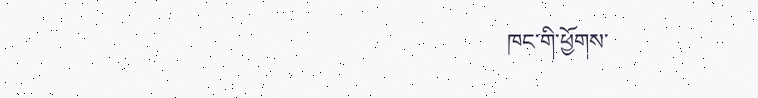ཁང་གི་ཕྱོགས་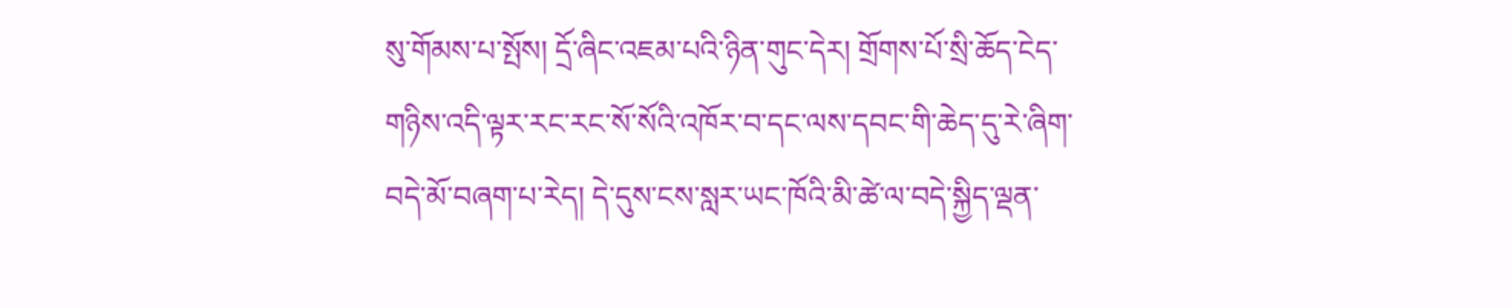སུ་གོམས་པ་སྤོས། དྲོ་ཞིང་འཇམ་པའི་ཉིན་གུང་དེར། གྲོགས་པོ་སྲི་ཆོད་ངེད་གཉིས་འདི་ལྟར་རང་རང་སོ་སོའི་འཁོར་བ་དང་ལས་དབང་གི་ཆེད་དུ་རེ་ཞིག་བདེ་མོ་བཞག་པ་རེད། དེ་དུས་ངས་སླར་ཡང་ཁོའི་མི་ཚེ་ལ་བདེ་སྐྱིད་ལྡན་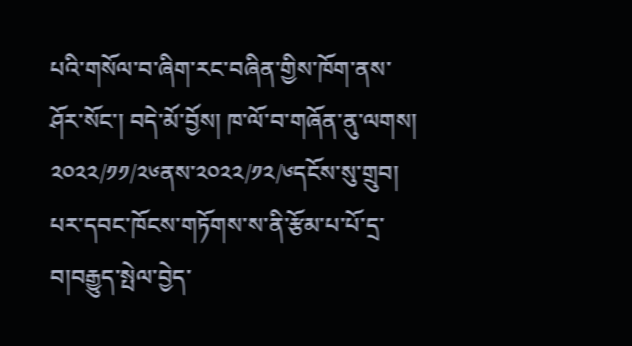པའི་གསོལ་བ་ཞིག་རང་བཞིན་གྱིས་ཁོག་ནས་ཤོར་སོང་། བདེ་མོ་བྱོས། ཁ་ལོ་བ་གཞོན་ནུ་ལགས།
༢༠༢༢/༡༡/༢༦ནས་༢༠༢༢/༡༢/༦དངོས་སུ་གྲུབ།
པར་དབང་ཁོངས་གཏོགས་ས་ནི་རྩོམ་པ་པོ་དྲ་བ།བརྒྱུད་སྤེལ་བྱེད་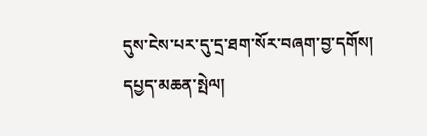དུས་ངེས་པར་དུ་དྲ་ཐག་སོར་བཞག་བྱ་དགོས།
དཔྱད་མཆན་སྤེལ།